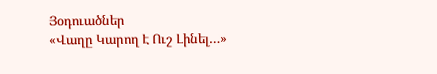Յօդուածներ
«Վաղը Կարող Է Ուշ Լինել…»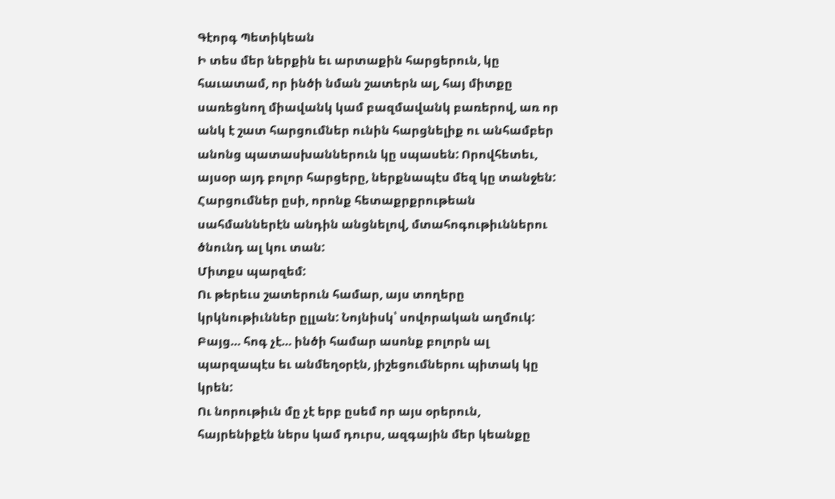Գէորգ Պետիկեան
Ի տես մեր ներքին եւ արտաքին հարցերուն, կը հաւատամ, որ ինծի նման շատերն ալ, հայ միտքը սառեցնող միավանկ կամ բազմավանկ բառերով, առ որ անկ է շատ հարցումներ ունին հարցնելիք ու անհամբեր անոնց պատասխաններուն կը սպասեն: Որովհետեւ, այսօր այդ բոլոր հարցերը, ներքնապէս մեզ կը տանջեն:
Հարցումներ ըսի, որոնք հետաքրքրութեան սահմաններէն անդին անցնելով, մտահոգութիւններու ծնունդ ալ կու տան:
Միտքս պարզեմ:
Ու թերեւս շատերուն համար, այս տողերը կրկնութիւններ ըլլան: Նոյնիսկ՝ սովորական աղմուկ: Բայց… հոգ չէ… ինծի համար ասոնք բոլորն ալ պարզապէս եւ անմեղօրէն, յիշեցումներու պիտակ կը կրեն:
Ու նորութիւն մը չէ երբ ըսեմ որ այս օրերուն, հայրենիքէն ներս կամ դուրս, ազգային մեր կեանքը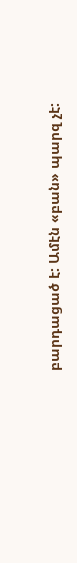բարդացած է: Ամէն «բան» պարզ չէ: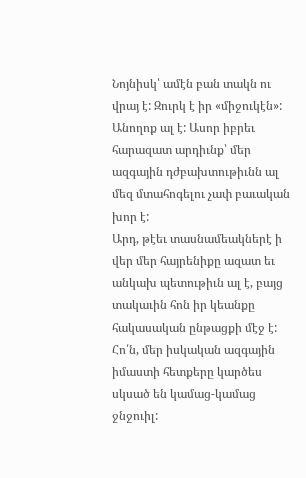Նոյնիսկ՝ ամէն բան տակն ու վրայ է: Զուրկ է իր «միջուկէն»: Անողոք ալ է: Ասոր իբրեւ հարազատ արդիւնք՝ մեր ազգային դժբախտութիւնն ալ մեզ մտահոգելու չափ բաւական խոր է:
Արդ, թէեւ տասնամեակներէ ի վեր մեր հայրենիքը ազատ եւ անկախ պետութիւն ալ է, բայց տակաւին հոն իր կեանքը հակասական ընթացքի մէջ է: Հո՛ն, մեր իսկական ազգային իմաստի հետքերը կարծես սկսած են կամաց-կամաց ջնջուիլ: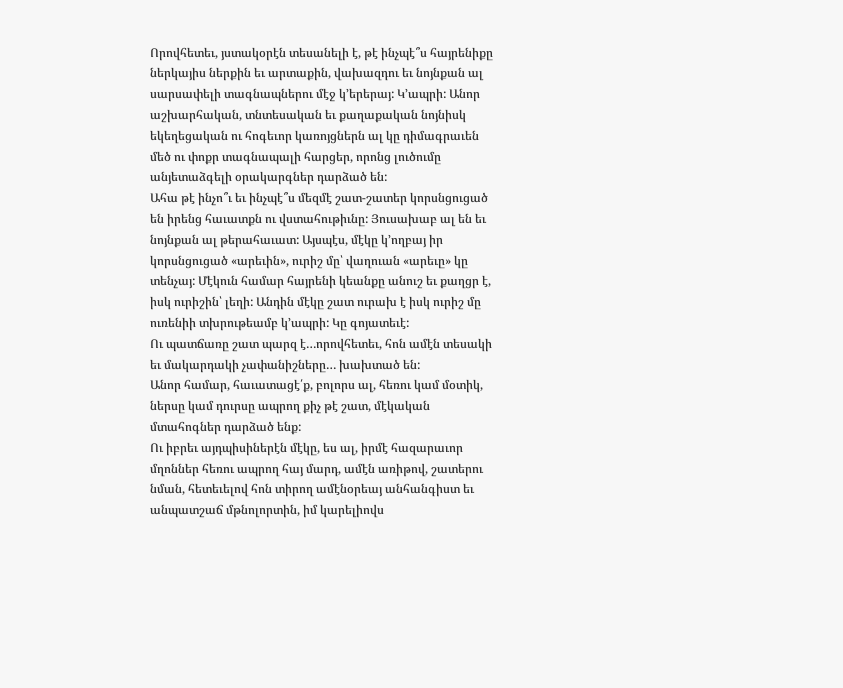Որովհետեւ, յստակօրէն տեսանելի է, թէ ինչպէ՞ս հայրենիքը ներկայիս ներքին եւ արտաքին, վախազդու եւ նոյնքան ալ սարսափելի տագնապներու մէջ կ’երերայ: Կ’ապրի: Անոր աշխարհական, տնտեսական եւ քաղաքական նոյնիսկ եկեղեցական ու հոգեւոր կառոյցներն ալ կը դիմագրաւեն մեծ ու փոքր տագնապալի հարցեր, որոնց լուծումը անյետաձգելի օրակարգներ դարձած են:
Ահա թէ ինչո՞ւ եւ ինչպէ՞ս մեզմէ շատ-շատեր կորսնցուցած են իրենց հաւատքն ու վստահութիւնը: Յուսախաբ ալ են եւ նոյնքան ալ թերահաւատ: Այսպէս, մէկը կ’ողբայ իր կորսնցուցած «արեւին», ուրիշ մը՝ վաղուան «արեւը» կը տենչայ: Մէկուն համար հայրենի կեանքը անուշ եւ քաղցր է, իսկ ուրիշին՝ լեղի: Անդին մէկը շատ ուրախ է իսկ ուրիշ մը ուռենիի տխրութեամբ կ’ապրի: Կը գոյատեւէ:
Ու պատճառը շատ պարզ է…որովհետեւ, հոն ամէն տեսակի եւ մակարդակի չափանիշները… խախտած են:
Անոր համար, հաւատացէ՛ք, բոլորս ալ, հեռու կամ մօտիկ, ներսը կամ դուրսը ապրող քիչ թէ շատ, մէկական մտահոգներ դարձած ենք:
Ու իբրեւ այդպիսիներէն մէկը, ես ալ, իրմէ հազարաւոր մղոններ հեռու ապրող հայ մարդ, ամէն առիթով, շատերու նման, հետեւելով հոն տիրող ամէնօրեայ անհանգիստ եւ անպատշաճ մթնոլորտին, իմ կարելիովս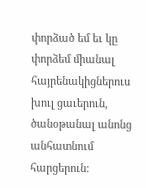փորձած եմ եւ կը փորձեմ միանալ հայրենակիցներուս խուլ ցաւերուն, ծանօթանալ անոնց անհատնում հարցերուն: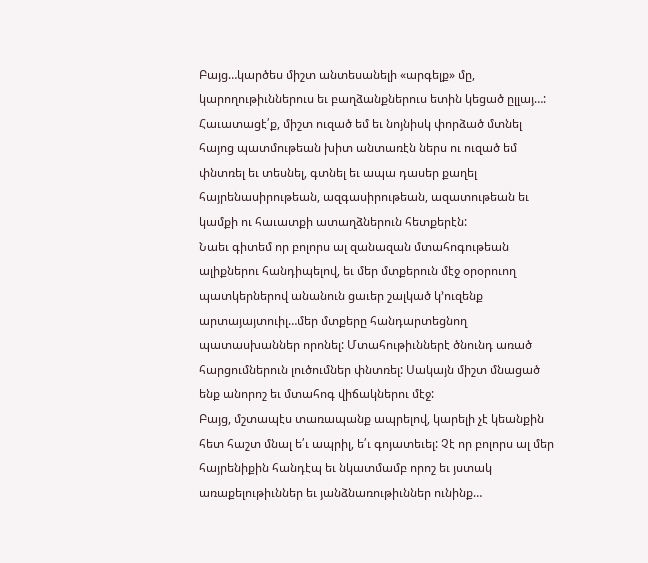Բայց…կարծես միշտ անտեսանելի «արգելք» մը, կարողութիւններուս եւ բաղձանքներուս ետին կեցած ըլլայ…:
Հաւատացէ՛ք, միշտ ուզած եմ եւ նոյնիսկ փորձած մտնել հայոց պատմութեան խիտ անտառէն ներս ու ուզած եմ փնտռել եւ տեսնել, գտնել եւ ապա դասեր քաղել հայրենասիրութեան, ազգասիրութեան, ազատութեան եւ կամքի ու հաւատքի ատաղձներուն հետքերէն:
Նաեւ գիտեմ որ բոլորս ալ զանազան մտահոգութեան ալիքներու հանդիպելով, եւ մեր մտքերուն մէջ օրօրուող պատկերներով անանուն ցաւեր շալկած կ’ուզենք արտայայտուիլ…մեր մտքերը հանդարտեցնող պատասխաններ որոնել: Մտահութիւններէ ծնունդ առած հարցումներուն լուծումներ փնտռել: Սակայն միշտ մնացած ենք անորոշ եւ մտահոգ վիճակներու մէջ:
Բայց, մշտապէս տառապանք ապրելով, կարելի չէ կեանքին հետ հաշտ մնալ ե՛ւ ապրիլ, ե՛ւ գոյատեւել: Չէ որ բոլորս ալ մեր հայրենիքին հանդէպ եւ նկատմամբ որոշ եւ յստակ առաքելութիւններ եւ յանձնառութիւններ ունինք…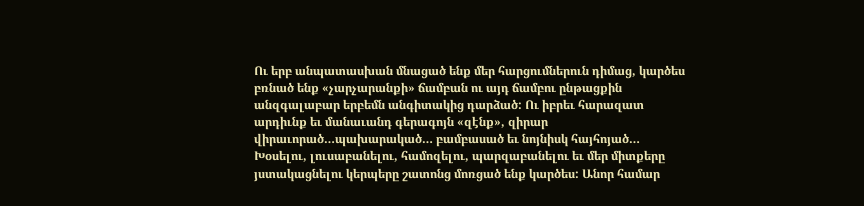Ու երբ անպատասխան մնացած ենք մեր հարցումներուն դիմաց, կարծես բռնած ենք «չարչարանքի» ճամբան ու այդ ճամբու ընթացքին անզգալաբար երբեմն անգիտակից դարձած: Ու իբրեւ հարազատ արդիւնք եւ մանաւանդ գերագոյն «զէնք», զիրար վիրաւորած…պախարակած… բամբասած եւ նոյնիսկ հայհոյած…
Խօսելու, լուսաբանելու, համոզելու, պարզաբանելու եւ մեր միտքերը յստակացնելու կերպերը շատոնց մոռցած ենք կարծես: Անոր համար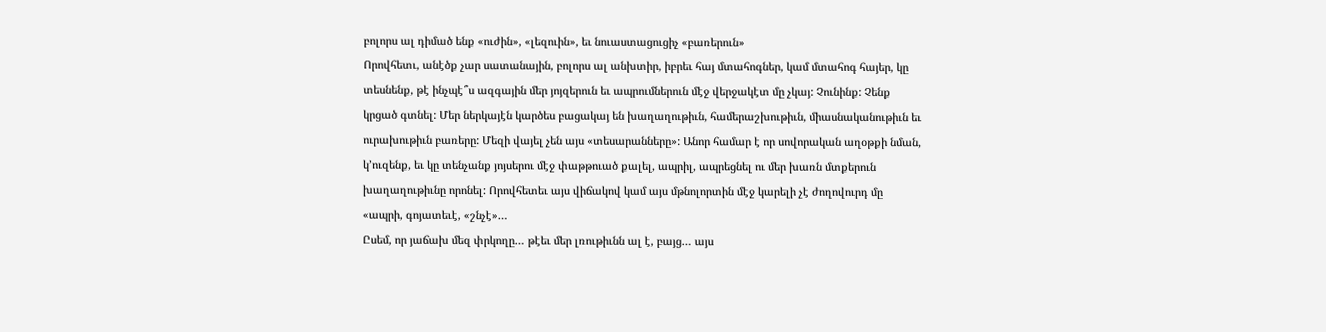բոլորս ալ դիմած ենք «ուժին», «լեզուին», եւ նուաստացուցիչ «բառերուն»
Որովհետւ, անէծք չար սատանային, բոլորս ալ անխտիր, իբրեւ հայ մտահոգներ, կամ մտահոգ հայեր, կը տեսնենք, թէ ինչպէ՞ս ազգային մեր յոյզերուն եւ ապրումներուն մէջ վերջակէտ մը չկայ: Չունինք: Չենք կրցած գտնել: Մեր ներկայէն կարծես բացակայ են խաղաղութիւն, համերաշխութիւն, միասնականութիւն եւ ուրախութիւն բառերը: Մեզի վայել չեն այս «տեսարանները»: Անոր համար է որ սովորական աղօթքի նման, կ’ուզենք, եւ կը տենչանք յոյսերու մէջ փաթթուած քալել, ապրիլ, ապրեցնել ու մեր խառն մտքերուն խաղաղութիւնը որոնել: Որովհետեւ այս վիճակով կամ այս մթնոլորտին մէջ կարելի չէ ժողովուրդ մը «ապրի, գոյատեւէ, «շնչէ»…
Ըսեմ, որ յաճախ մեզ փրկողը… թէեւ մեր լռութիւնն ալ է, բայց… այս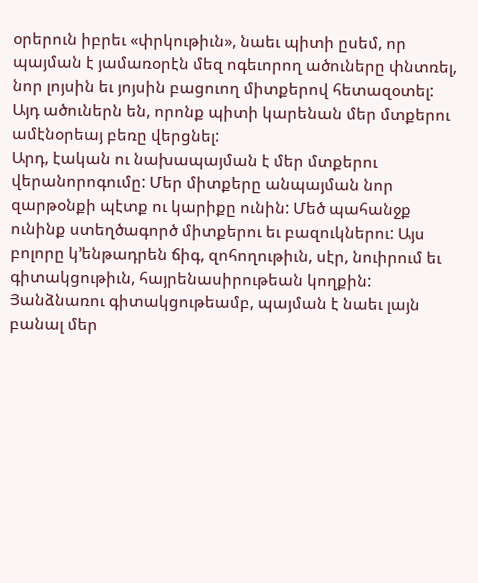օրերուն իբրեւ «փրկութիւն», նաեւ պիտի ըսեմ, որ պայման է յամառօրէն մեզ ոգեւորող ածուները փնտռել, նոր լոյսին եւ յոյսին բացուող միտքերով հետազօտել: Այդ ածուներն են, որոնք պիտի կարենան մեր մտքերու ամէնօրեայ բեռը վերցնել:
Արդ, էական ու նախապայման է մեր մտքերու վերանորոգումը: Մեր միտքերը անպայման նոր զարթօնքի պէտք ու կարիքը ունին: Մեծ պահանջք ունինք ստեղծագործ միտքերու եւ բազուկներու: Այս բոլորը կ’ենթադրեն ճիգ, զոհողութիւն, սէր, նուիրում եւ գիտակցութիւն, հայրենասիրութեան կողքին:
Յանձնառու գիտակցութեամբ, պայման է նաեւ լայն բանալ մեր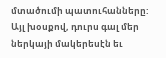մտածումի պատուհանները: Այլ խօսքով, դուրս գալ մեր ներկայի մակերեսէն եւ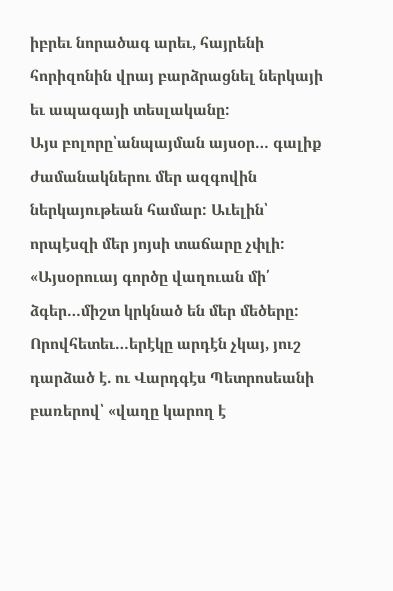իբրեւ նորածագ արեւ, հայրենի հորիզոնին վրայ բարձրացնել ներկայի եւ ապագայի տեսլականը:
Այս բոլորը՝անպայման այսօր… գալիք ժամանակներու մեր ազգովին ներկայութեան համար: Աւելին՝ որպէսզի մեր յոյսի տաճարը չփլի:
«Այսօրուայ գործը վաղուան մի՛ ձգեր…միշտ կրկնած են մեր մեծերը:
Որովհետեւ…երէկը արդէն չկայ, յուշ դարձած է. ու Վարդգէս Պետրոսեանի բառերով՝ «վաղը կարող է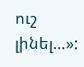ուշ լինել…»: